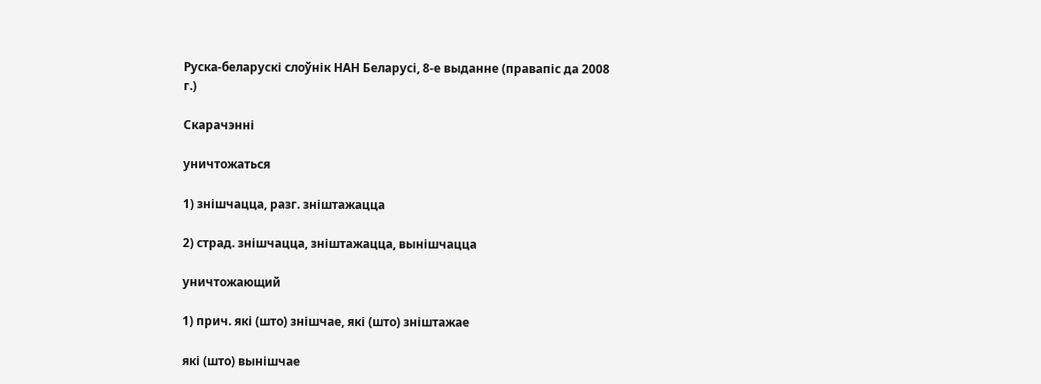Руска-беларускі слоўнік НАН Беларусі, 8-е выданне (правапіс да 2008 г.)

Скарачэнні

уничтожаться

1) знішчацца, разг. зніштажацца

2) страд. знішчацца, зніштажацца, вынішчацца

уничтожающий

1) прич. які (што) знішчае, які (што) зніштажае

які (што) вынішчае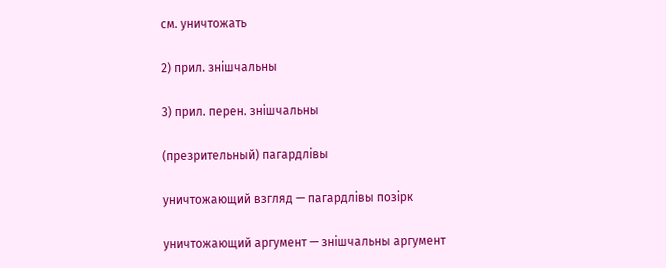см. уничтожать

2) прил. знішчальны

3) прил. перен. знішчальны

(презрительный) пагардлівы

уничтожающий взгляд — пагардлівы позірк

уничтожающий аргумент — знішчальны аргумент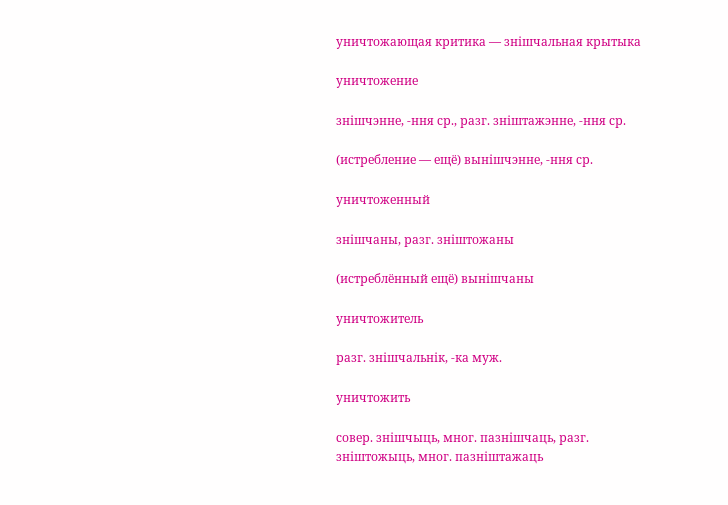уничтожающая критика — знішчальная крытыка

уничтожение

знішчэнне, -ння ср., разг. зніштажэнне, -ння ср.

(истребление — ещё) вынішчэнне, -ння ср.

уничтоженный

знішчаны, разг. зніштожаны

(истреблённый ещё) вынішчаны

уничтожитель

разг. знішчальнік, -ка муж.

уничтожить

совер. знішчыць, мног. пазнішчаць, разг. зніштожыць, мног. пазніштажаць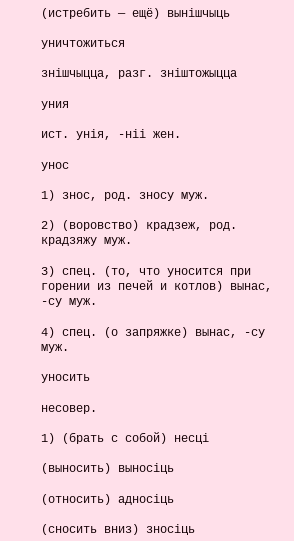(истребить — ещё) вынішчыць

уничтожиться

знішчыцца, разг. зніштожыцца

уния

ист. унія, -ніі жен.

унос

1) знос, род. зносу муж.

2) (воровство) крадзеж, род. крадзяжу муж.

3) спец. (то, что уносится при горении из печей и котлов) вынас, -су муж.

4) спец. (о запряжке) вынас, -су муж.

уносить

несовер.

1) (брать с собой) несці

(выносить) выносіць

(относить) адносіць

(сносить вниз) зносіць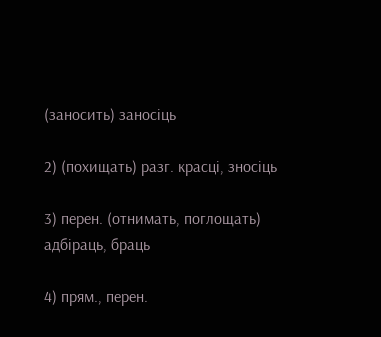(заносить) заносіць

2) (похищать) разг. красці, зносіць

3) перен. (отнимать, поглощать) адбіраць, браць

4) прям., перен.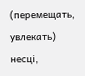(перемещать, увлекать) несці,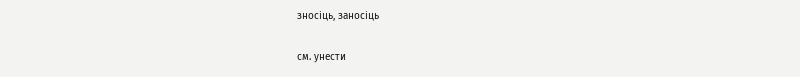зносіць, заносіць

см. унести